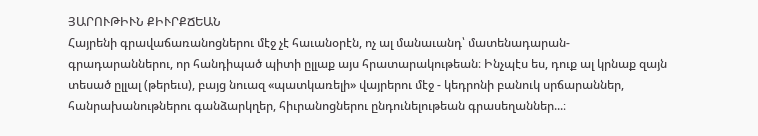ՅԱՐՈՒԹԻՒՆ ՔԻՒՐՔՃԵԱՆ
Հայրենի գրավաճառանոցներու մէջ չէ հաւանօրէն, ոչ ալ մանաւանդ՝ մատենադարան-գրադարաններու, որ հանդիպած պիտի ըլլաք այս հրատարակութեան։ Ինչպէս ես, դուք ալ կրնաք զայն տեսած ըլլալ (թերեւս), բայց նուազ «պատկառելի» վայրերու մէջ - կեդրոնի բանուկ սրճարաններ, հանրախանութներու գանձարկղեր, հիւրանոցներու ընդունելութեան գրասեղաններ...։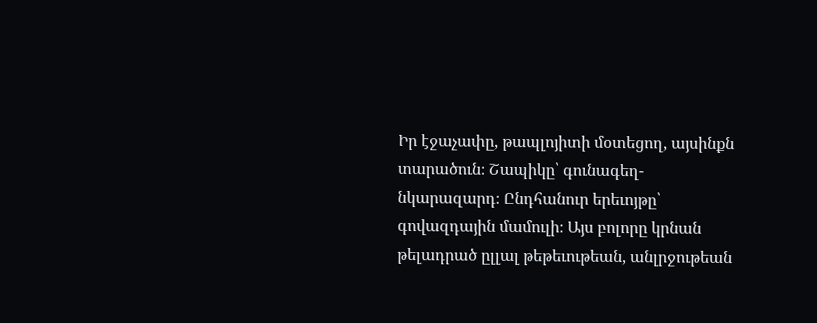Իր էջաչափը, թապլոյիտի մօտեցող, այսինքն տարածուն։ Շապիկը՝ գունագեղ-նկարազարդ։ Ընդհանուր երեւոյթը՝ գովազդային մամուլի։ Այս բոլորը կրնան թելադրած ըլլալ թեթեւութեան, անլրջութեան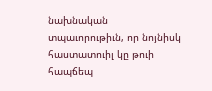նախնական տպաւորութիւն, որ նոյնիսկ հաստատուիլ կը թուի հապճեպ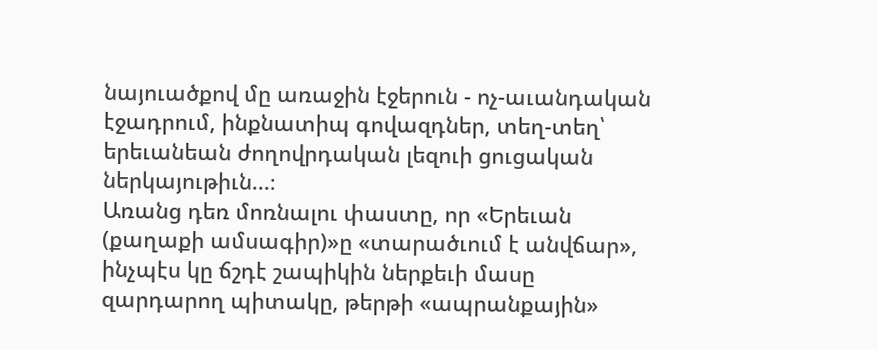նայուածքով մը առաջին էջերուն - ոչ-աւանդական էջադրում, ինքնատիպ գովազդներ, տեղ-տեղ՝ երեւանեան ժողովրդական լեզուի ցուցական ներկայութիւն...։
Առանց դեռ մոռնալու փաստը, որ «Երեւան (քաղաքի ամսագիր)»ը «տարածւում է անվճար», ինչպէս կը ճշդէ շապիկին ներքեւի մասը զարդարող պիտակը, թերթի «ապրանքային»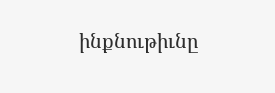ինքնութիւնը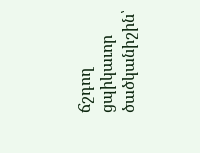ճշդող ցպիկաւոր ծածկանիշին՝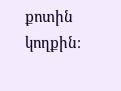քոտին կողքին։